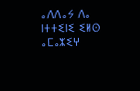ⴰⴷⴷⴰⵢ ⴷⴰ ⵏⵜⵜⵉⵏⵉ ⵉⵍⵙ ⴰⵎⴰⵣⵉⵖ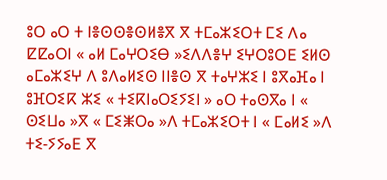ⵓⵔ ⴰⵔ ⵜ ⵏⴻⵙⵙⴻⵙⵍⴻⴳ ⴳ ⵜⵎⴰⵣⵉⵔⵜ ⵎⵉ ⴷⴰ ⵇⵇⴰⵔⵏ « ⴰⵍ ⵎⴰⵖⵔⵉⴱ »ⵉⴷⴷⴻⵖ ⵉⵖⵔⵓⵔⴹ ⵉⵍⵙ ⴰⵎⴰⵣⵉⵖ ⴷ ⵓⴷⴰⵍⵉⵙ ⵏⵏⴻⵙ ⴳ ⵜⴰⵖⵣⵉ ⵏ ⵓⴳⴰⴼⴰ ⵏ ⵓⴼⵔⵉⴽ ⵣⵉ « ⵜⵉⴽⵏⴰⵔⵉⵢⵉⵏ » ⴰⵔ ⵜⴰⵙⴳⴰ ⵏ « ⵙⵉⵡⴰ »ⴳ « ⵎⵉⵥⵔⴰ »ⴷ ⵜⵎⴰⵣⵉⵔⵜ ⵏ « ⵎⴰⵍⵉ »ⴷ ⵜⵉ-ⵢⵢⴰⴹ ⴳ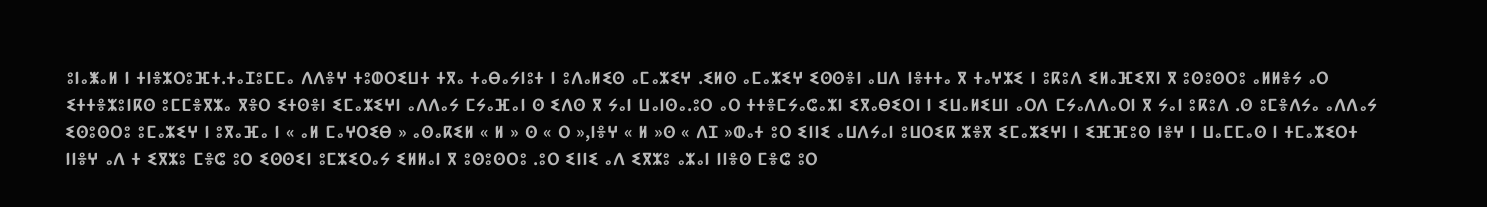ⵓⵏⴰⵥⴰⵍ ⵏ ⵜⵏⴻⵣⵔⵓⴼⵜ.ⵜⴰⵊⵓⵎⵎⴰ ⴷⴷⴻⵖ ⵜⵓⵀⵔⵉⵡⵜ ⵜⴳⴰ ⵜⴰⴱⴰⵢⵏⵓⵜ ⵏ ⵓⴷⴰⵍⵉⵙ ⴰⵎⴰⵣⵉⵖ .ⵉⵍⵙ ⴰⵎⴰⵣⵉⵖ ⵉⵙⵙⴻⵏ ⴰⵡⴷ ⵏⴻⵜⵜⴰ ⴳ ⵜⴰⵖⵣⵉ ⵏ ⵓⴽⵓⴷ ⵉⵍⴰⴼⵉⴳⵏ ⴳ ⵓⵙⵓⵙⵔⵓ ⴰⵍⵍⴻⵢ ⴰⵔ ⵉⵜⵜⴻⵣⵓⵏⴽⵙ ⵓⵎⵎⴻⴳⵣⴰ ⴳⴻⵔ ⵉⵜⵙⴻⵏ ⵉⵎⴰⵣⵉⵖⵏ ⴰⴷⴷⴰⵢ ⵎⵢⴰⴼⴰⵏ ⵙ ⵉⴷⵙ ⴳ ⵢⴰⵏ ⵡⴰⵏⵙⴰ.ⵓⵔ ⴰⵔ ⵜⵜⴻⵎⵢⴰⵛⴰⵣⵏ ⵉⴳⴰⴱⵉⵔⵏ ⵏ ⵉⵡⴰⵍⵉⵡⵏ ⴰⵔⴷ ⵎⵢⴰⴷⴷⴰⵔⵏ ⴳ ⵢⴰⵏ ⵓⴽⵓⴷ .ⵙ ⵓⵎⴻⴷⵢⴰ ⴰⴷⴷⴰⵢ ⵉⵙⵓⵙⵔⵓ ⵓⵎⴰⵣⵉⵖ ⵏ ⵓⴳⴰⴼⴰ ⵏ « ⴰⵍ ⵎⴰⵖⵔⵉⴱ » ⴰⵙⴰⴽⵉⵍ « ⵍ » ⵙ « ⵔ »,ⵏⴻⵖ « ⵍ »ⵙ « ⴷⵊ »ⵀⴰⵜ ⵓⵔ ⵉⵏⵏⵉ ⴰⵡⴷⵢⴰⵏ ⵓⵡⵔⵉⴽ ⵣⴻⴳ ⵉⵎⴰⵣⵉⵖⵏ ⵏ ⵉⴼⴼⵓⵙ ⵏⴻⵖ ⵏ ⵡⴰⵎⵎⴰⵙ ⵏ ⵜⵎⴰⵣⵉⵔⵜ ⵏⵏⴻⵖ ⴰⴷ ⵜ ⵉⴳⵣⵓ ⵎⴻⵛ ⵓⵔ ⵉⵙⵙⵉⵏ ⵓⵎⵣⵉⵔⴰⵢ ⵉⵍⵍⴰⵏ ⴳ ⵓⵙⵓⵙⵔⵓ .ⵓⵔ ⵉⵏⵏⵉ ⴰⴷ ⵉⴳⵣⵓ ⴰⵣⴰⵏ ⵏⵏⴻⵙ ⵎⴻⵛ ⵓⵔ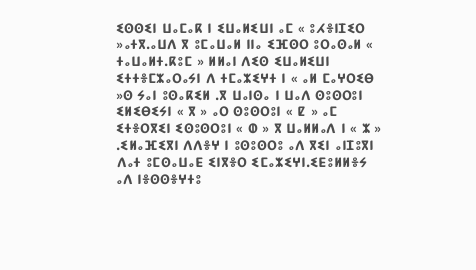ⵉⵙⵙⵉⵏ ⵡⴰⵎⴰⴽ ⵏ ⵉⵡⴰⵍⵉⵡⵏ ⴰⵎ « ⵓⵃⴻⵏⵊⵉⵔ »ⴰⵜⴳ.ⴰⵡⴷ ⴳ ⵓⵎⴰⵡⴰⵍ ⵏⵏⴰ ⵉⴼⵙⵔ ⵓⵔⴰⵙⴰⵍ « ⵜⴰⵡⴰⵍⵜ.ⴽⵓⵎ » ⵍⵍⴰⵏ ⴷⵉⵙ ⵉⵡⴰⵍⵉⵡⵏ ⵉⵜⵜⴻⵎⵣⴰⵔⴰⵢⵏ ⴷ ⵜⵎⴰⵣⵉⵖⵜ ⵏ « ⴰⵍ ⵎⴰⵖⵔⵉⴱ »ⵙ ⵢⴰⵏ ⵓⵙⴰⴽⵉⵍ .ⴳ ⵡⴰⵏⵙⴰ ⵏ ⵡⴰⴷ ⵙⵓⵙⵔⵓⵏ ⵉⵍⵉⴱⵉⵢⵏ « ⴳ » ⴰⵔ ⵙⵓⵙⵔⵓⵏ « ⵇ » ⴰⵎ ⵉⵜⴻⵔⴳⵉⵏ ⵉⵙⵓⵙⵔⵓⵏ « ⵀ » ⴳ ⵡⴰⵍⵍⴰⴷ ⵏ « ⵣ » .ⵉⵍⴰⴼⵉⴳⵏ ⴷⴷⴻⵖ ⵏ ⵓⵙⵓⵙⵔⵓ ⴰⴷ ⴳⵉⵏ ⴰⵏⵊⵓⴳⵏ ⴷⴰⵜ ⵓⵎⵙⴰⵡⴰⴹ ⵉⵏⴳⴻⵔ ⵉⵎⴰⵣⵉⵖⵏ.ⵉⴹⵓⵍⵍⴻⵢ ⴰⴷ ⵏⴻⵙⵙⴻⵖⵜⵓ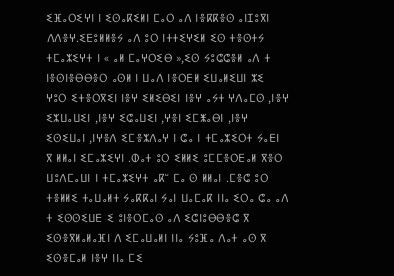ⵉⴼⴰⵔⵉⵖⵏ ⵏ ⵉⵙⴰⴽⵉⵍⵏ ⵎⴰⵔ ⴰⴷ ⵏⴻⴽⴽⴻⵙ ⴰⵏⵊⵓⴳⵏ ⴷⴷⴻⵖ.ⵉⴹⵓⵍⵍⴻⵢ ⴰⴷ ⵓⵔ ⵏⵜⵜⵉⵖⵉⵍ ⵉⵙ ⵜⴻⵙⵜⵢ ⵜⵎⴰⵣⵉⵖⵜ ⵏ « ⴰⵍ ⵎⴰⵖⵔⵉⴱ »,ⵉⵙ ⵢⵓⵛⵛⴻⵍ ⴰⴷ ⵜ ⵏⴻⵙⵏⴻⴱⴱⴻⵔ ⴰⵙⵍ ⵏ ⵡⴰⴷ ⵏⴻⵔⴹⵍ ⵉⵡⴰⵍⵉⵡⵏ ⵣⵉ ⵖⵓⵔ ⵉⵜⴻⵔⴳⵉⵏ ⵏⴻⵖ ⵉⵍⵉⴱⵉⵏ ⵏⴻⵖ ⴰⵢⵜ ⵖⴷⴰⵎⵙ ,ⵏⴻⵖ ⵉⵣⵡⴰⵡⵉⵏ ,ⵏⴻⵖ ⵉⵛⴰⵡⵉⵏ ,ⵖⴻⵏ ⵉⵎⵥⴰⴱⵏ ,ⵏⴻⵖ ⵉⵙⵉⵡⴰⵏ ,ⵏⵖⴻⴷ ⵉⵎⴻⵣⴷⴰⵖ ⵏ ⵛⴰ ⵏ ⵜⵎⴰⵣⵉⵔⵜ ⵢⴰⴹⵏ ⴳ ⵍⵍⴰⵏ ⵉⵎⴰⵣⵉⵖⵏ .ⵀⴰⵜ ⵓⵔ ⵉⵍⵍⵉ ⵓⵎⵎⴻⵔⴹⴰⵍ ⴳⴻⵔ ⵡⵓⴷⵎⴰⵡⵏ ⵏ ⵜⵎⴰⵣⵉⵖⵜ ⴰⴽⵯ ⵎⴰ ⵙ ⵍⵍⴰⵏ .ⵎⴻⵛ ⵓⵔ ⵜⴻⵍⵍⵉ ⵜⴰⵡⴰⵍⵜ ⵢⴰⴽⴽⴰⵏ ⵢⴰⵏ ⵡⴰⵎⴰⴽ ⵏⵏⴰ ⵉⵔⴰ ⵛⴰ ⴰⴷ ⵜ ⵉⵙⵙⵉⵡⴹ ⵉ ⵓⵏⴻⵔⵎⴰⵙ ⴰⴷ ⵉⵛⵏⵓⴱⴱⴻⵛ ⴳ ⵉⵙⴻⴳⵍⴰⵍⴰⴼⵏ ⴷ ⵉⵎⴰⵡⴰⵍⵏ ⵏⵏⴰ ⵢⵓⴼⴰ ⴷⴰⵜ ⴰⵙ ⴳ ⵉⵙⴻⵎⴰⵍ ⵏⴻⵖ ⵏⵏⴰ ⵎⵉ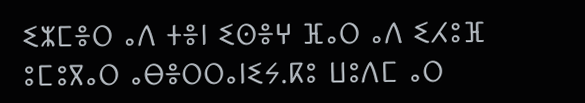ⵉⵣⵎⴻⵔ ⴰⴷ ⵜⴻⵏ ⵉⵙⴻⵖ ⴼⴰⵔ ⴰⴷ ⵉⵃⵓⴼ ⵓⵎⵓⴳⴰⵔ ⴰⴱⴻⵔⵔⴰⵏⵉⵢ.ⴽⵓ ⵡⵓⴷⵎ ⴰⵔ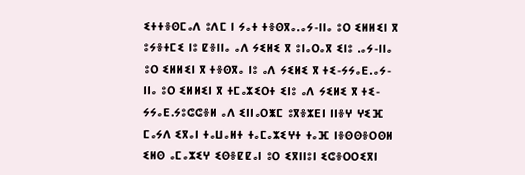ⵉⵜⵜⴻⵙⵎⴰⴷ ⵓⴷⵎ ⵏ ⵢⴰⵜ ⵜⴻⵙⴳⴰ.ⴰⵢ-ⵏⵏⴰ ⵓⵔ ⵉⵍⵍⵉⵏ ⴳ ⵓⵢⴻⵜⵎⵉ ⵏⵓ ⵇⴻⵏⵏⴰ ⴰⴷ ⵢⵉⵍⵉ ⴳ ⵓⵏⴰⵔⴰⴳ ⵉⵏⵓ .ⴰⵢ-ⵏⵏⴰ ⵓⵔ ⵉⵍⵍⵉⵏ ⴳ ⵜⴻⵙⴳⴰ ⵏⵓ ⴰⴷ ⵢⵉⵍⵉ ⴳ ⵜⵉ-ⵢⵢⴰⴹ.ⴰⵢ-ⵏⵏⴰ ⵓⵔ ⵉⵍⵍⵉⵏ ⴳ ⵜⵎⴰⵣⵉⵔⵜ ⵉⵏⵓ ⴰⴷ ⵢⵉⵍⵉ ⴳ ⵜⵉ-ⵢⵢⴰⴹ.ⵢⵓⵛⵛⴻⵍ ⴰⴷ ⵉⵏⵏⴰⵔⵥⵎ ⵓⴳⴻⵣⴹⵏ ⵏⵏⴻⵖ ⵖⵉⴼ ⵎⴰⵢⴷ ⵉⴳⴰⵏ ⵜⴰⵡⴰⵍⵜ ⵜⴰⵎⴰⵣⵉⵖⵜ ⵜⴰⴼ ⵏⴻⵙⵙⴻⵔⵙⵍ ⵉⵍⵙ ⴰⵎⴰⵣⵉⵖ ⵉⵙⴻⵇⵇⴰⵏ ⵓⵔ ⵉⴳⵏⵏⵓⵏ ⵉⵛⴻⵔⵔⵉⴳⵏ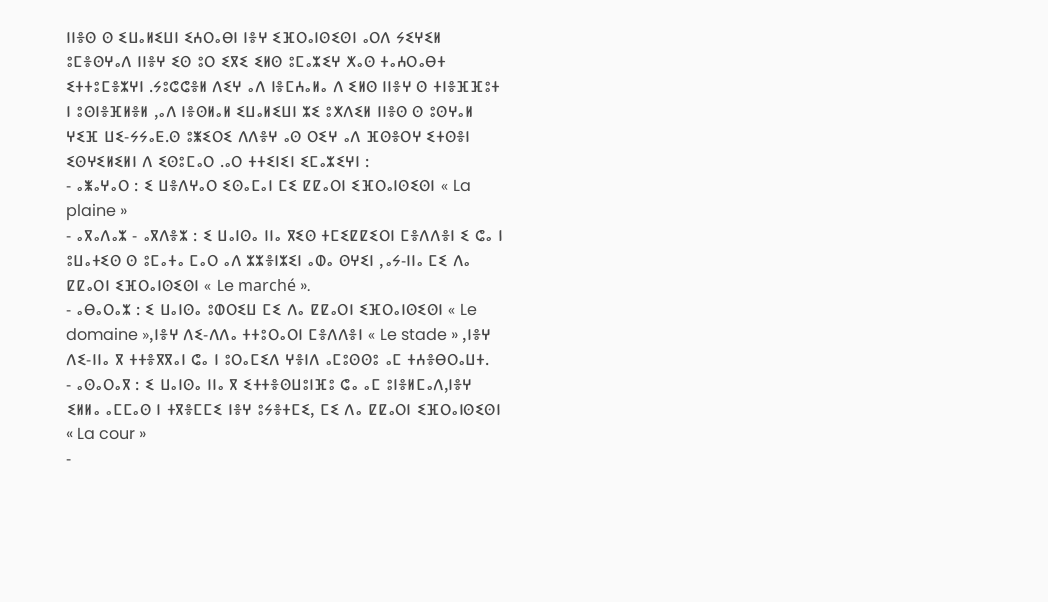ⵏⵏⴻⵙ ⵙ ⵉⵡⴰⵍⵉⵡⵏ ⵉⵄⵔⴰⴱⵏ ⵏⴻⵖ ⵉⴼⵔⴰⵏⵙⵉⵙⵏ ⴰⵔⴷ ⵢⵉⵖⵉⵍ ⵓⵎⴻⵙⵖⴰⴷ ⵏⵏⴻⵖ ⵉⵙ ⵓⵔ ⵉⴳⵉ ⵉⵍⵙ ⵓⵎⴰⵣⵉⵖ ⵅⴰⵙ ⵜⴰⵄⵔⴰⴱⵜ ⵉⵜⵜⵓⵎⴻⵣⵖⵏ .ⵢⵓⵛⵛⴻⵍ ⴷⵉⵖ ⴰⴷ ⵏⴻⵎⵄⴰⵍⴰ ⴷ ⵉⵍⵙ ⵏⵏⴻⵖ ⵙ ⵜⵏⴻⴼⴼⵓⵜ ⵏ ⵓⵙⵏⴻⴼⵍⴻⵍ ,ⴰⴷ ⵏⴻⵙⵍⴰⵍ ⵉⵡⴰⵍⵉⵡⵏ ⵣⵉ ⵓⵅⴷⵉⵍ ⵏⵏⴻⵙ ⵙ ⵓⵙⵖⴰⵍ ⵖⵉⴼ ⵡⵉ-ⵢⵢⴰⴹ.ⵙ ⵓⵥⵉⵔⵉ ⴷⴷⴻⵖ ⴰⵙ ⵔⵉⵖ ⴰⴷ ⴼⵙⴻⵔⵖ ⵉⵜⵙⴻⵏ ⵉⵙⵖⵉⵍⵉⵍⵏ ⴷ ⵉⵙⵓⵎⴰⵔ .ⴰⵔ ⵜⵜⵉⵏⵉⵏ ⵉⵎⴰⵣⵉⵖⵏ :
- ⴰⵥⴰⵖⴰⵔ : ⵉ ⵡⴻⴷⵖⴰⵔ ⵉⵙⴰⵎⴰⵏ ⵎⵉ ⵇⵇⴰⵔⵏ ⵉⴼⵔⴰⵏⵙⵉⵙⵏ « La plaine »
- ⴰⴳⴰⴷⴰⵣ - ⴰⴳⴷⴻⵣ : ⵉ ⵡⴰⵏⵙⴰ ⵏⵏⴰ ⴳⵉⵙ ⵜⵎⵉⵇⵇⵉⵔⵏ ⵎⴻⴷⴷⴻⵏ ⵉ ⵛⴰ ⵏ ⵓⵡⴰⵜⵉⵙ ⵙ ⵓⵎⴰⵜⴰ ⵎⴰⵔ ⴰⴷ ⵣⵣⴻⵏⵣⵉⵏ ⴰⵀⴰ ⵙⵖⵉⵏ ,ⴰⵢ-ⵏⵏⴰ ⵎⵉ ⴷⴰ ⵇⵇⴰⵔⵏ ⵉⴼⵔⴰⵏⵙⵉⵙⵏ « Le marché ».
- ⴰⴱⴰⵔⴰⵣ : ⵉ ⵡⴰⵏⵙⴰ ⵓⵀⵔⵉⵡ ⵎⵉ ⴷⴰ ⵇⵇⴰⵔⵏ ⵉⴼⵔⴰⵏⵙⵉⵙⵏ « Le domaine »,ⵏⴻⵖ ⴷⵉ-ⴷⴷⴰ ⵜⵜⵓⵔⴰⵔⵏ ⵎⴻⴷⴷⴻⵏ « Le stade » ,ⵏⴻⵖ ⴷⵉ-ⵏⵏⴰ ⴳ ⵜⵜⴻⴳⴳⴰⵏ ⵛⴰ ⵏ ⵓⵔⴰⵎⵉⴷ ⵖⴻⵏⴷ ⴰⵎⵓⵙⵙⵓ ⴰⵎ ⵜⵄⴻⴱⵔⴰⵡⵜ.
- ⴰⵙⴰⵔⴰⴳ : ⵉ ⵡⴰⵏⵙⴰ ⵏⵏⴰ ⴳ ⵉⵜⵜⴻⵙⵡⵓⵏⴼⵓ ⵛⴰ ⴰⵎ ⵓⵏⴻⵍⵎⴰⴷ,ⵏⴻⵖ ⵉⵍⵍⴰ ⴰⵎⵎⴰⵙ ⵏ ⵜⴳⴻⵎⵎⵉ ⵏⴻⵖ ⵓⵢⴻⵜⵎⵉ, ⵎⵉ ⴷⴰ ⵇⵇⴰⵔⵏ ⵉⴼⵔⴰⵏⵙⵉⵙⵏ « La cour »
-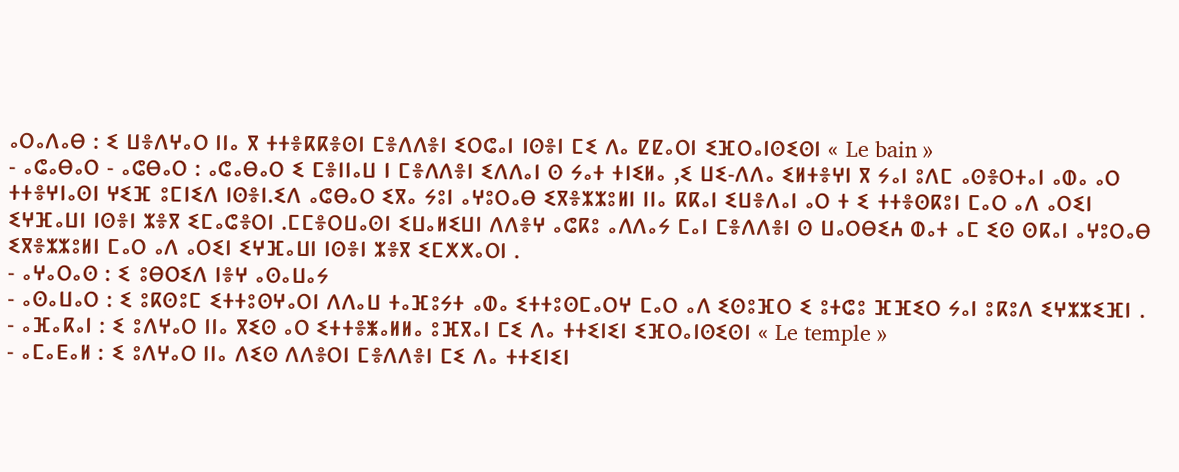ⴰⵔⴰⴷⴰⴱ : ⵉ ⵡⴻⴷⵖⴰⵔ ⵏⵏⴰ ⴳ ⵜⵜⴻⴽⴽⴻⵙⵏ ⵎⴻⴷⴷⴻⵏ ⵉⵔⵛⴰⵏ ⵏⵙⴻⵏ ⵎⵉ ⴷⴰ ⵇⵇⴰⵔⵏ ⵉⴼⵔⴰⵏⵙⵉⵙⵏ « Le bain »
- ⴰⵛⴰⴱⴰⵔ - ⴰⵛⴱⴰⵔ : ⴰⵛⴰⴱⴰⵔ ⵉ ⵎⴻⵏⵏⴰⵡ ⵏ ⵎⴻⴷⴷⴻⵏ ⵉⴷⴷⴰⵏ ⵙ ⵢⴰⵜ ⵜⵏⵉⵍⴰ ,ⵉ ⵡⵉ-ⴷⴷⴰ ⵉⵍⵜⴻⵖⵏ ⴳ ⵢⴰⵏ ⵓⴷⵎ ⴰⵙⴻⵔⵜⴰⵏ ⴰⵀⴰ ⴰⵔ ⵜⵜⴻⵖⵏⴰⵙⵏ ⵖⵉⴼ ⵓⵎⵏⵉⴷ ⵏⵙⴻⵏ.ⵉⴷ ⴰⵛⴱⴰⵔ ⵉⴳⴰ ⵢⵓⵏ ⴰⵖⵓⵔⴰⴱ ⵉⴳⴻⵣⵣⵓⵍⵏ ⵏⵏⴰ ⴽⴽⴰⵏ ⵉⵡⴻⴷⴰⵏ ⴰⵔ ⵜ ⵉ ⵜⵜⴻⵙⴽⵓⵏ ⵎⴰⵔ ⴰⴷ ⴰⵔⵉⵏ ⵉⵖⴼⴰⵡⵏ ⵏⵙⴻⵏ ⵣⴻⴳ ⵉⵎⴰⵛⴻⵔⵏ .ⵎⵎⴻⵔⵡⴰⵙⵏ ⵉⵡⴰⵍⵉⵡⵏ ⴷⴷⴻⵖ ⴰⵛⴽⵓ ⴰⴷⴷⴰⵢ ⵎⴰⵏ ⵎⴻⴷⴷⴻⵏ ⵙ ⵡⴰⵔⴱⵉⵄ ⵀⴰⵜ ⴰⵎ ⵉⵙ ⵙⴽⴰⵏ ⴰⵖⵓⵔⴰⴱ ⵉⴳⴻⵣⵣⵓⵍⵏ ⵎⴰⵔ ⴰⴷ ⴰⵔⵉⵏ ⵉⵖⴼⴰⵡⵏ ⵏⵙⴻⵏ ⵣⴻⴳ ⵉⵎⵅⵅⴰⵔⵏ .
- ⴰⵖⴰⵔⴰⵙ : ⵉ ⵓⴱⵔⵉⴷ ⵏⴻⵖ ⴰⵙⴰⵡⴰⵢ
- ⴰⵙⴰⵡⴰⵔ : ⵉ ⵓⴽⵙⵓⵎ ⵉⵜⵜⵓⵙⵖⴰⵔⵏ ⴷⴷⴰⵡ ⵜⴰⴼⵓⵢⵜ ⴰⵀⴰ ⵉⵜⵜⵓⵙⵎⴰⵔⵖ ⵎⴰⵔ ⴰⴷ ⵉⵙⵓⴼⵔ ⵉ ⵓⵜⵛⵓ ⴼⴼⵉⵔ ⵢⴰⵏ ⵓⴽⵓⴷ ⵉⵖⵣⵣⵉⴼⵏ .
- ⴰⴼⴰⴽⴰⵏ : ⵉ ⵓⴷⵖⴰⵔ ⵏⵏⴰ ⴳⵉⵙ ⴰⵔ ⵉⵜⵜⴻⵥⴰⵍⵍⴰ ⵓⴼⴳⴰⵏ ⵎⵉ ⴷⴰ ⵜⵜⵉⵏⵉⵏ ⵉⴼⵔⴰⵏⵙⵉⵙⵏ « Le temple »
- ⴰⵎⴰⴹⴰⵍ : ⵉ ⵓⴷⵖⴰⵔ ⵏⵏⴰ ⴷⵉⵙ ⴷⴷⴻⵔⵏ ⵎⴻⴷⴷⴻⵏ ⵎⵉ ⴷⴰ ⵜⵜⵉⵏⵉⵏ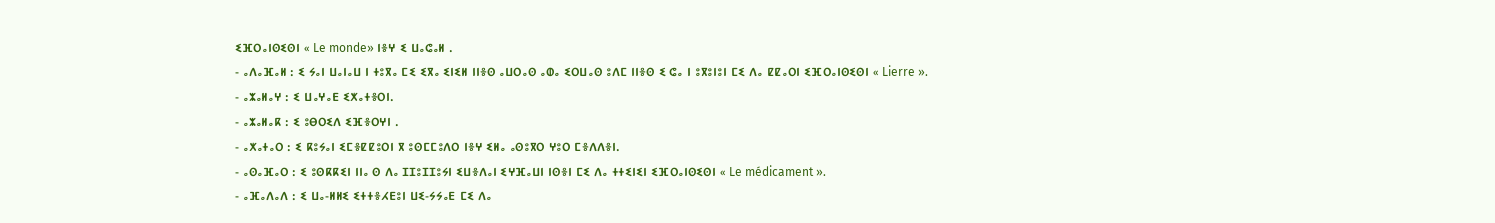ⵉⴼⵔⴰⵏⵙⵉⵙⵏ « Le monde» ⵏⴻⵖ ⵉ ⵡⴰⵛⴰⵍ .
- ⴰⴷⴰⴼⴰⵍ : ⵉ ⵢⴰⵏ ⵡⴰⵏⴰⵡ ⵏ ⵜⵓⴳⴰ ⵎⵉ ⵉⴳⴰ ⵉⵏⵉⵍ ⵏⵏⴻⵙ ⴰⵡⵔⴰⵙ ⴰⵀⴰ ⵉⵔⵡⴰⵙ ⵓⴷⵎ ⵏⵏⴻⵙ ⵉ ⵛⴰ ⵏ ⵓⴳⵓⵏⵓⵏ ⵎⵉ ⴷⴰ ⵇⵇⴰⵔⵏ ⵉⴼⵔⴰⵏⵙⵉⵙⵏ « Lierre ».
- ⴰⵣⴰⵍⴰⵖ : ⵉ ⵡⴰⵖⴰⴹ ⵉⵅⴰⵜⴻⵔⵏ.
- ⴰⵣⴰⵍⴰⴽ : ⵉ ⵓⴱⵔⵉⴷ ⵉⴼⴻⵔⵖⵏ .
- ⴰⵅⴰⵜⴰⵔ : ⵉ ⴽⵓⵢⴰⵏ ⵉⵎⴻⵇⵇⵓⵔⵏ ⴳ ⵓⵙⵎⵎⵓⴷⵔ ⵏⴻⵖ ⵉⵍⴰ ⴰⵙⵓⴳⵔ ⵖⵓⵔ ⵎⴻⴷⴷⴻⵏ.
- ⴰⵙⴰⴼⴰⵔ : ⵉ ⵓⵙⴽⴽⵉⵏ ⵏⵏⴰ ⵙ ⴷⴰ ⵊⵊⵓⵊⵊⵓⵢⵏ ⵉⵡⴻⴷⴰⵏ ⵉⵖⴼⴰⵡⵏ ⵏⵙⴻⵏ ⵎⵉ ⴷⴰ ⵜⵜⵉⵏⵉⵏ ⵉⴼⵔⴰⵏⵙⵉⵙⵏ « Le médicament ».
- ⴰⴼⴰⴷⴰⴷ : ⵉ ⵡⴰ-ⵍⵍⵉ ⵉⵜⵜⴻⵃⴹⵓⵏ ⵡⵉ-ⵢⵢⴰⴹ ⵎⵉ ⴷⴰ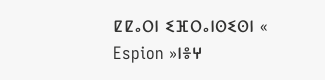ⵇⵇⴰⵔⵏ ⵉⴼⵔⴰⵏⵙⵉⵙⵏ « Espion »ⵏⴻⵖ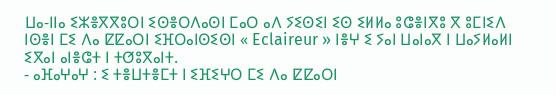ⵡⴰ-ⵏⵏⴰ ⵉⵣⴻⴳⴳⵓⵔⵏ ⵉⵙⴻⵔⴷⴰⵙⵏ ⵎⴰⵔ ⴰⴷ ⵢⵉⵙⵉⵏ ⵉⵙ ⵉⵍⵍⴰ ⵓⵛⴻⵏⴳⵓ ⴳ ⵓⵎⵏⵉⴷ ⵏⵙⴻⵏ ⵎⵉ ⴷⴰ ⵇⵇⴰⵔⵏ ⵉⴼⵔⴰⵏⵙⵉⵙⵏ « Eclaireur » ⵏⴻⵖ ⵉ ⵢⴰⵏ ⵡⴰⵏⴰⴳ ⵏ ⵡⴰⵢⵍⴰⵍⵏ ⵉⴳⴰⵏ ⴰⵏⴻⵛⵜ ⵏ ⵜⵚⵓⴳⴰⵏⵜ.
- ⴰⴼⴰⵖⴰⵖ : ⵉ ⵜⴻⵡⵜⴻⵎⵜ ⵏ ⵉⴼⵉⵖⵔ ⵎⵉ ⴷⴰ ⵇⵇⴰⵔⵏ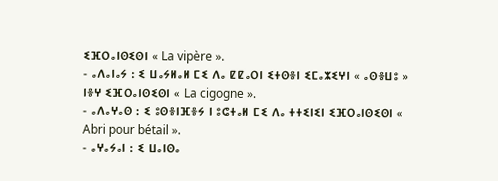ⵉⴼⵔⴰⵏⵙⵉⵙⵏ « La vipère ».
- ⴰⴷⴰⵏⴰⵢ : ⵉ ⵡⴰⵢⵍⴰⵍ ⵎⵉ ⴷⴰ ⵇⵇⴰⵔⵏ ⵉⵜⵙⴻⵏ ⵉⵎⴰⵣⵉⵖⵏ « ⴰⵙⴻⵡⵓ » ⵏⴻⵖ ⵉⴼⵔⴰⵏⵙⵉⵙⵏ « La cigogne ».
- ⴰⴷⴰⵖⴰⵙ : ⵉ ⵓⵙⴻⵏⴼⴻⵢ ⵏ ⵓⵛⵜⴰⵍ ⵎⵉ ⴷⴰ ⵜⵜⵉⵏⵉⵏ ⵉⴼⵔⴰⵏⵙⵉⵙⵏ « Abri pour bétail ».
- ⴰⵖⴰⵢⴰⵏ : ⵉ ⵡⴰⵏⵙⴰ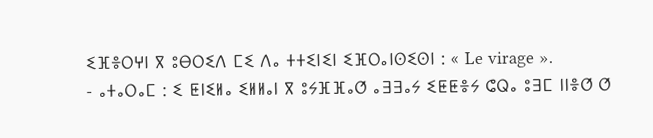ⵉⴼⴻⵔⵖⵏ ⴳ ⵓⴱⵔⵉⴷ ⵎⵉ ⴷⴰ ⵜⵜⵉⵏⵉⵏ ⵉⴼⵔⴰⵏⵙⵉⵙⵏ : « Le virage ».
- ⴰⵜⴰⵔⴰⵎ : ⵉ ⵟⵏⵉⵍⴰ ⵉⵍⵍⴰⵏ ⴳ ⵓⵢⴼⴼⴰⵚ ⴰⴺⴺⴰⵢ ⵉⵟⵟⴻⵢ ⵛⵕⴰ ⵓⴺⵎ ⵏⵏⴻⵚ ⵚ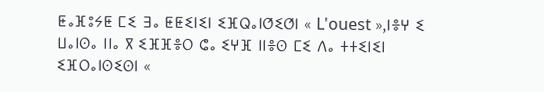ⵟⴰⴼⵓⵢⵟ ⵎⵉ ⴺⴰ ⵟⵟⵉⵏⵉⵏ ⵉⴼⵕⴰⵏⵚⵉⵚⵏ « L'ouest »,ⵏⴻⵖ ⵉ ⵡⴰⵏⵙⴰ ⵏⵏⴰ ⴳ ⵉⴼⴼⴻⵔ ⵛⴰ ⵉⵖⴼ ⵏⵏⴻⵙ ⵎⵉ ⴷⴰ ⵜⵜⵉⵏⵉⵏ ⵉⴼⵔⴰⵏⵙⵉⵙⵏ «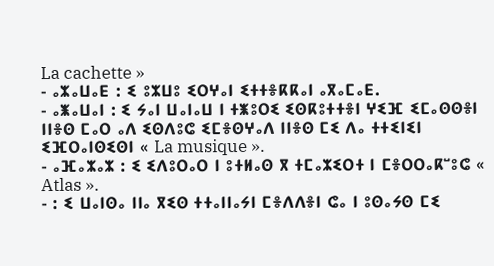La cachette »
- ⴰⵣⴰⵡⴰⴹ : ⵉ ⵓⵣⵡⵓ ⵉⵔⵖⴰⵏ ⵉⵜⵜⴻⴽⴽⴰⵏ ⴰⴳⴰⵎⴰⴹ.
- ⴰⵥⴰⵡⴰⵏ : ⵉ ⵢⴰⵏ ⵡⴰⵏⴰⵡ ⵏ ⵜⵥⵓⵔⵉ ⵉⵙⴽⵓⵜⵜⴻⵏ ⵖⵉⴼ ⵉⵎⴰⵙⵙⴻⵏ ⵏⵏⴻⵙ ⵎⴰⵔ ⴰⴷ ⵉⵙⴷⵓⵛ ⵉⵎⴻⵙⵖⴰⴷ ⵏⵏⴻⵙ ⵎⵉ ⴷⴰ ⵜⵜⵉⵏⵉⵏ ⵉⴼⵔⴰⵏⵙⵉⵙⵏ « La musique ».
- ⴰⴼⴰⵣⴰⵣ : ⵉ ⵉⴷⵓⵔⴰⵔ ⵏ ⵓⵜⵍⴰⵙ ⴳ ⵜⵎⴰⵣⵉⵔⵜ ⵏ ⵎⴻⵔⵔⴰⴽⵯⵓⵛ « Atlas ».
- : ⵉ ⵡⴰⵏⵙⴰ ⵏⵏⴰ ⴳⵉⵙ ⵜⵜⴰⵏⵏⴰⵢⵏ ⵎⴻⴷⴷⴻⵏ ⵛⴰ ⵏ ⵓⵙⴰⵢⵙ ⵎⵉ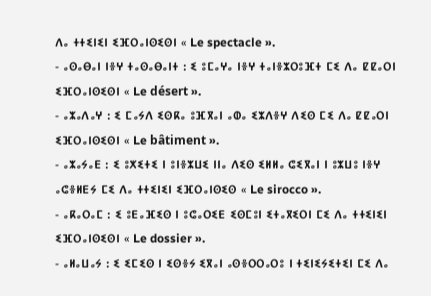ⴷⴰ ⵜⵜⵉⵏⵉⵏ ⵉⴼⵔⴰⵏⵙⵉⵙⵏ « Le spectacle ».
- ⴰⵙⴰⴱⴰⵏ ⵏⴻⵖ ⵜⴰⵙⴰⴱⴰⵏⵜ : ⵉ ⵓⵎⴰⵖⴰ ⵏⴻⵖ ⵜⴰⵏⴻⵣⵔⵓⴼⵜ ⵎⵉ ⴷⴰ ⵇⵇⴰⵔⵏ ⵉⴼⵔⴰⵏⵙⵉⵙⵏ « Le désert ».
- ⴰⵣⴰⴷⴰⵖ : ⵉ ⵎⴰⵢⴷ ⵉⵙⴽⴰ ⵓⴼⴳⴰⵏ ⴰⵀⴰ ⵉⵣⴷⴻⵖ ⴷⵉⵙ ⵎⵉ ⴷⴰ ⵇⵇⴰⵔⵏ ⵉⴼⵔⴰⵏⵙⵉⵙⵏ « Le bâtiment ».
- ⴰⵣⴰⵢⴰⴹ : ⵉ ⵓⵅⵉⵜⵉ ⵏ ⵓⵏⴻⵣⵡⵉ ⵏⵏⴰ ⴷⵉⵙ ⵉⵍⵍⴰ ⵛⵉⴳⴰⵏ ⵏ ⵓⵣⵡⵓ ⵏⴻⵖ ⴰⵛⴻⵍⴹⵢ ⵎⵉ ⴷⴰ ⵜⵜⵉⵏⵉⵏ ⵉⴼⵔⴰⵏⵙⵉⵙ « Le sirocco ».
- ⴰⴽⴰⵔⴰⵎ : ⵉ ⵓⴹⴰⴼⵉⵙ ⵏ ⵓⵛⴰⵔⵉⴹ ⵉⵙⵎⵓⵏ ⵉⵜⴰⴳⵉⵔⵏ ⵎⵉ ⴷⴰ ⵜⵜⵉⵏⵉⵏ ⵉⴼⵔⴰⵏⵙⵉⵙⵏ « Le dossier ».
- ⴰⵍⴰⵡⴰⵢ : ⵉ ⵉⵎⵉⵙ ⵏ ⵉⵙⴻⵢ ⵉⴳⴰⵏ ⴰⵙⴻⵔⵔⴰⵔⵓ ⵏ ⵜⵉⵏⵉⵢⵉⵜⵉⵏ ⵎⵉ ⴷⴰ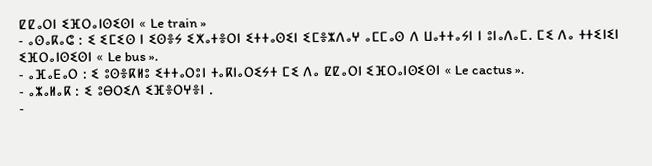ⵇⵇⴰⵔⵏ ⵉⴼⵔⴰⵏⵙⵉⵙⵏ « Le train »
- ⴰⵙⴰⴽⴰⵛ : ⵉ ⵉⵎⵉⵙ ⵏ ⵉⵙⴻⵢ ⵉⵅⴰⵜⴻⵔⵏ ⵉⵜⵜⴰⵙⵉⵏ ⵉⵎⴻⵣⴷⴰⵖ ⴰⵎⵎⴰⵙ ⴷ ⵡⴰⵜⵜⴰⵢⵏ ⵏ ⵓⵏⴰⴷⴰⵎ. ⵎⵉ ⴷⴰ ⵜⵜⵉⵏⵉⵏ ⵉⴼⵔⴰⵏⵙⵉⵙⵏ « Le bus ».
- ⴰⴼⴰⴹⴰⵔ : ⵉ ⵓⵙⴻⴽⵍⵓ ⵉⵜⵜⴰⵔⵓⵏ ⵜⴰⴽⵏⴰⵔⵉⵢⵜ ⵎⵉ ⴷⴰ ⵇⵇⴰⵔⵏ ⵉⴼⵔⴰⵏⵙⵉⵙⵏ « Le cactus ».
- ⴰⵣⴰⵍⴰⴽ : ⵉ ⵓⴱⵔⵉⴷ ⵉⴼⴻⵔⵖⴻⵏ .
-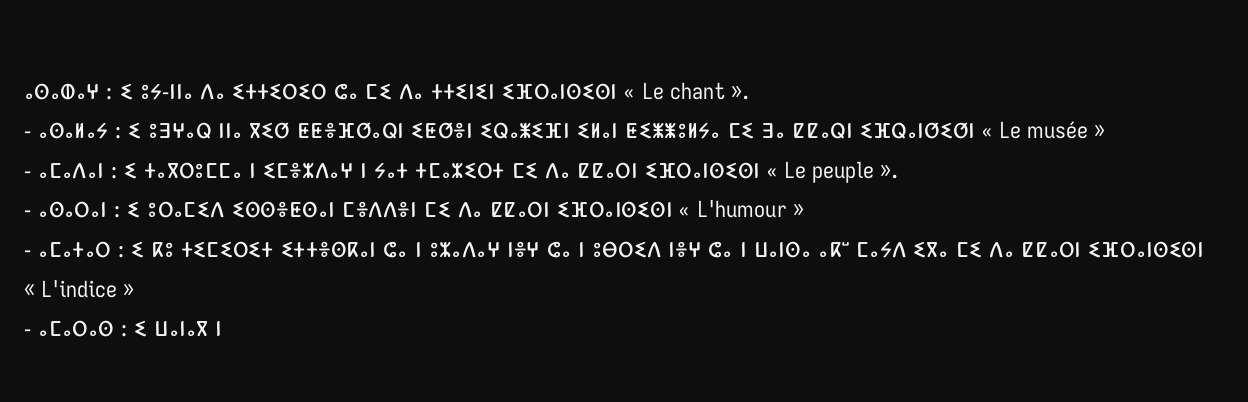ⴰⵙⴰⵀⴰⵖ : ⵉ ⵓⵢ-ⵏⵏⴰ ⴷⴰ ⵉⵜⵜⵉⵔⵉⵔ ⵛⴰ ⵎⵉ ⴷⴰ ⵜⵜⵉⵏⵉⵏ ⵉⴼⵔⴰⵏⵙⵉⵙⵏ « Le chant ».
- ⴰⵙⴰⵍⴰⵢ : ⵉ ⵓⴺⵖⴰⵕ ⵏⵏⴰ ⴳⵉⵚ ⵟⵟⴻⴼⵚⴰⵕⵏ ⵉⵟⵚⴻⵏ ⵉⵕⴰⵥⵉⴼⵏ ⵉⵍⴰⵏ ⵟⵉⵥⵥⵓⵍⵢⴰ ⵎⵉ ⴺⴰ ⵇⵇⴰⵕⵏ ⵉⴼⵕⴰⵏⵚⵉⵚⵏ « Le musée »
- ⴰⵎⴰⴷⴰⵏ : ⵉ ⵜⴰⴳⵔⵓⵎⵎⴰ ⵏ ⵉⵎⴻⵣⴷⴰⵖ ⵏ ⵢⴰⵜ ⵜⵎⴰⵣⵉⵔⵜ ⵎⵉ ⴷⴰ ⵇⵇⴰⵔⵏ ⵉⴼⵔⴰⵏⵙⵉⵙⵏ « Le peuple ».
- ⴰⵙⴰⵔⴰⵏ : ⵉ ⵓⵔⴰⵎⵉⴷ ⵉⵙⵙⴻⵟⵙⴰⵏ ⵎⴻⴷⴷⴻⵏ ⵎⵉ ⴷⴰ ⵇⵇⴰⵔⵏ ⵉⴼⵔⴰⵏⵙⵉⵙⵏ « L'humour »
- ⴰⵎⴰⵜⴰⵔ : ⵉ ⴽⵓ ⵜⵉⵎⵉⵔⵉⵜ ⵉⵜⵜⴻⵙⴽⴰⵏ ⵛⴰ ⵏ ⵓⵣⴰⴷⴰⵖ ⵏⴻⵖ ⵛⴰ ⵏ ⵓⴱⵔⵉⴷ ⵏⴻⵖ ⵛⴰ ⵏ ⵡⴰⵏⵙⴰ ⴰⴽⵯ ⵎⴰⵢⴷ ⵉⴳⴰ ⵎⵉ ⴷⴰ ⵇⵇⴰⵔⵏ ⵉⴼⵔⴰⵏⵙⵉⵙⵏ « L'indice »
- ⴰⵎⴰⵔⴰⵙ : ⵉ ⵡⴰⵏⴰⴳ ⵏ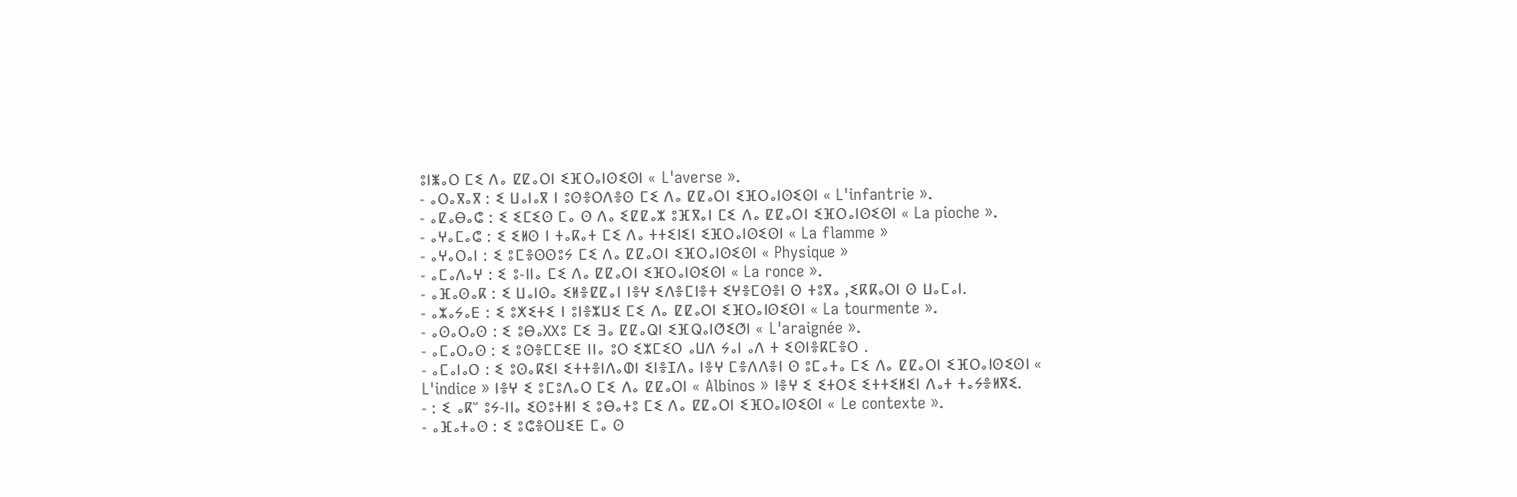ⵓⵏⵥⴰⵔ ⵎⵉ ⴷⴰ ⵇⵇⴰⵔⵏ ⵉⴼⵔⴰⵏⵙⵉⵙⵏ « L'averse ».
- ⴰⵔⴰⴳⴰⴳ : ⵉ ⵡⴰⵏⴰⴳ ⵏ ⵓⵙⴻⵔⴷⴻⵙ ⵎⵉ ⴷⴰ ⵇⵇⴰⵔⵏ ⵉⴼⵔⴰⵏⵙⵉⵙⵏ « L'infantrie ».
- ⴰⵇⴰⴱⴰⵛ : ⵉ ⵉⵎⵉⵙ ⵎⴰ ⵙ ⴷⴰ ⵉⵇⵇⴰⵣ ⵓⴼⴳⴰⵏ ⵎⵉ ⴷⴰ ⵇⵇⴰⵔⵏ ⵉⴼⵔⴰⵏⵙⵉⵙⵏ « La pioche ».
- ⴰⵖⴰⵎⴰⵛ : ⵉ ⵉⵍⵙ ⵏ ⵜⴰⴽⴰⵜ ⵎⵉ ⴷⴰ ⵜⵜⵉⵏⵉⵏ ⵉⴼⵔⴰⵏⵙⵉⵙⵏ « La flamme »
- ⴰⵖⴰⵔⴰⵏ : ⵉ ⵓⵎⴻⵙⵙⵓⵢ ⵎⵉ ⴷⴰ ⵇⵇⴰⵔⵏ ⵉⴼⵔⴰⵏⵙⵉⵙⵏ « Physique »
- ⴰⵎⴰⴷⴰⵖ : ⵉ ⵓ-ⵏⵏⴰ ⵎⵉ ⴷⴰ ⵇⵇⴰⵔⵏ ⵉⴼⵔⴰⵏⵙⵉⵙⵏ « La ronce ».
- ⴰⴼⴰⵙⴰⴽ : ⵉ ⵡⴰⵏⵙⴰ ⵉⵍⴻⵇⵇⴰⵏ ⵏⴻⵖ ⵉⴷⴻⵎⵏⴻⵜ ⵉⵖⴻⵎⵙⴻⵏ ⵙ ⵜⵓⴳⴰ ,ⵉⴽⴽⴰⵔⵏ ⵙ ⵡⴰⵎⴰⵏ.
- ⴰⵣⴰⵢⴰⴹ : ⵉ ⵓⵅⵉⵜⵉ ⵏ ⵓⵏⴻⵣⵡⵉ ⵎⵉ ⴷⴰ ⵇⵇⴰⵔⵏ ⵉⴼⵔⴰⵏⵙⵉⵙⵏ « La tourmente ».
- ⴰⵙⴰⵔⴰⵙ : ⵉ ⵓⴱⴰXXⵓ ⵎⵉ ⴺⴰ ⵇⵇⴰⵕⵏ ⵉⴼⵕⴰⵏⵚⵉⵚⵏ « L'araignée ».
- ⴰⵎⴰⵔⴰⵙ : ⵉ ⵓⵙⴻⵎⵎⵉⴹ ⵏⵏⴰ ⵓⵔ ⵉⵣⵎⵉⵔ ⴰⵡⴷ ⵢⴰⵏ ⴰⴷ ⵜ ⵉⵙⵏⴻⴽⵎⴻⵔ .
- ⴰⵎⴰⵏⴰⵔ : ⵉ ⵓⵙⴰⴽⵉⵏ ⵉⵜⵜⴻⵏⴷⴰⵀⵏ ⵉⵏⴻⵊⴷⴰ ⵏⴻⵖ ⵎⴻⴷⴷⴻⵏ ⵙ ⵓⵎⴰⵜⴰ ⵎⵉ ⴷⴰ ⵇⵇⴰⵔⵏ ⵉⴼⵔⴰⵏⵙⵉⵙⵏ « L'indice » ⵏⴻⵖ ⵉ ⵓⵎⵓⴷⴰⵔ ⵎⵉ ⴷⴰ ⵇⵇⴰⵔⵏ « Albinos » ⵏⴻⵖ ⵉ ⵉⵜⵔⵉ ⵉⵜⵜⵉⵍⵉⵏ ⴷⴰⵜ ⵜⴰⵢⴻⵍⴳⵉ.
- : ⵉ ⴰⴽⵯ ⵓⵢ-ⵏⵏⴰ ⵉⵙⵓⵜⵍⵏ ⵉ ⵓⴱⴰⵜⵓ ⵎⵉ ⴷⴰ ⵇⵇⴰⵔⵏ ⵉⴼⵔⴰⵏⵙⵉⵙⵏ « Le contexte ».
- ⴰⴼⴰⵜⴰⵙ : ⵉ ⵓⵛⴻⵔⵡⵉⴹ ⵎⴰ ⵙ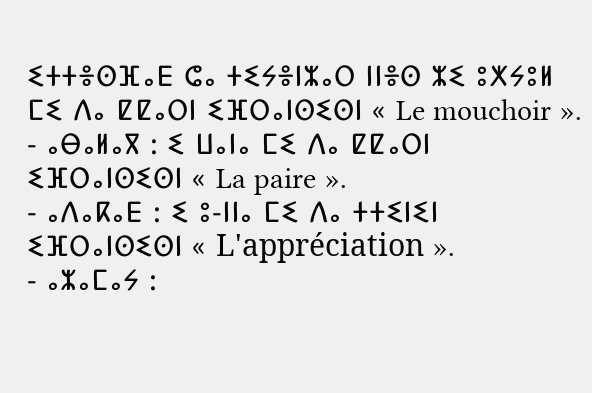ⵉⵜⵜⴻⵙⴼⴰⴹ ⵛⴰ ⵜⵉⵢⴻⵏⵣⴰⵔ ⵏⵏⴻⵙ ⵣⵉ ⵓⵅⵢⵓⵍ ⵎⵉ ⴷⴰ ⵇⵇⴰⵔⵏ ⵉⴼⵔⴰⵏⵙⵉⵙⵏ « Le mouchoir ».
- ⴰⴱⴰⵍⴰⴳ : ⵉ ⵡⴰⵏⴰ ⵎⵉ ⴷⴰ ⵇⵇⴰⵔⵏ ⵉⴼⵔⴰⵏⵙⵉⵙⵏ « La paire ».
- ⴰⴷⴰⴽⴰⴹ : ⵉ ⵓ-ⵏⵏⴰ ⵎⵉ ⴷⴰ ⵜⵜⵉⵏⵉⵏ ⵉⴼⵔⴰⵏⵙⵉⵙⵏ « L'appréciation ».
- ⴰⵣⴰⵎⴰⵢ :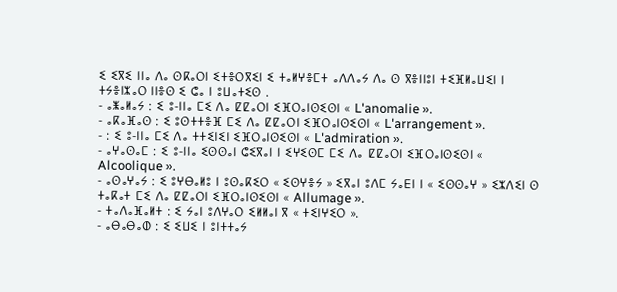ⵉ ⵉⴳⵉ ⵏⵏⴰ ⴷⴰ ⵙⴽⴰⵔⵏ ⵉⵜⴻⵔⴳⵉⵏ ⵉ ⵜⴰⵍⵖⴻⵎⵜ ⴰⴷⴷⴰⵢ ⴷⴰ ⵙ ⴳⴻⵏⵏⵓⵏ ⵜⵉⴼⵍⴰⵡⵉⵏ ⵏ ⵜⵢⴻⵏⵣⴰⵔ ⵏⵏⴻⵙ ⵉ ⵛⴰ ⵏ ⵓⵡⴰⵜⵉⵙ .
- ⴰⵥⴰⵍⴰⵢ : ⵉ ⵓ-ⵏⵏⴰ ⵎⵉ ⴷⴰ ⵇⵇⴰⵔⵏ ⵉⴼⵔⴰⵏⵙⵉⵙⵏ « L'anomalie ».
- ⴰⴽⴰⴼⴰⵙ : ⵉ ⵓⵙⵜⵜⴻⴼ ⵎⵉ ⴷⴰ ⵇⵇⴰⵔⵏ ⵉⴼⵔⴰⵏⵙⵉⵙⵏ « L'arrangement ».
- : ⵉ ⵓ-ⵏⵏⴰ ⵎⵉ ⴷⴰ ⵜⵜⵉⵏⵉⵏ ⵉⴼⵔⴰⵏⵙⵉⵙⵏ « L'admiration ».
- ⴰⵖⴰⵙⴰⵎ : ⵉ ⵓ-ⵏⵏⴰ ⵉⵙⵙⴰⵏ ⵛⵉⴳⴰⵏ ⵏ ⵉⵖⵉⵙⵎ ⵎⵉ ⴷⴰ ⵇⵇⴰⵔⵏ ⵉⴼⵔⴰⵏⵙⵉⵙⵏ « Alcoolique ».
- ⴰⵙⴰⵖⴰⵢ : ⵉ ⵓⵖⴱⴰⵍⵓ ⵏ ⵓⵙⴰⴽⵉⵔ « ⵉⵙⵖⴻⵢ » ⵉⴳⴰⵏ ⵓⴷⵎ ⵢⴰⴹⵏ ⵏ « ⵉⵙⵙⴰⵖ » ⵉⵣⴷⵉⵏ ⵙ ⵜⴰⴽⴰⵜ ⵎⵉ ⴷⴰ ⵇⵇⴰⵔⵏ ⵉⴼⵔⴰⵏⵙⵉⵙⵏ « Allumage ».
- ⵜⴰⴷⴰⴼⴰⵍⵜ : ⵉ ⵢⴰⵏ ⵓⴷⵖⴰⵔ ⵉⵍⵍⴰⵏ ⴳ « ⵜⵉⵏⵖⵉⵔ ».
- ⴰⴱⴰⴱⴰⵀ : ⵉ ⵉⵡⵉ ⵏ ⵓⵏⵜⵜⴰⵢ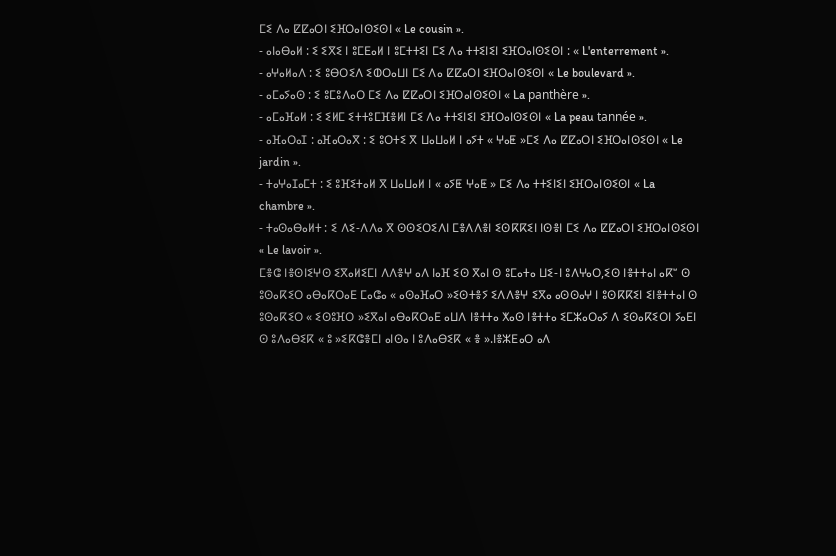ⵎⵉ ⴷⴰ ⵇⵇⴰⵔⵏ ⵉⴼⵔⴰⵏⵙⵉⵙⵏ « Le cousin ».
- ⴰⵏⴰⴱⴰⵍ : ⵉ ⵉⴳⵉ ⵏ ⵓⵎⴹⴰⵍ ⵏ ⵓⵎⵜⵜⵉⵏ ⵎⵉ ⴷⴰ ⵜⵜⵉⵏⵉⵏ ⵉⴼⵔⴰⵏⵙⵉⵙⵏ : « L'enterrement ».
- ⴰⵖⴰⵍⴰⴷ : ⵉ ⵓⴱⵔⵉⴷ ⵉⵀⵔⴰⵡⵏ ⵎⵉ ⴷⴰ ⵇⵇⴰⵔⵏ ⵉⴼⵔⴰⵏⵙⵉⵙⵏ « Le boulevard ».
- ⴰⵎⴰⵢⴰⵙ : ⵉ ⵓⵎⵓⴷⴰⵔ ⵎⵉ ⴷⴰ ⵇⵇⴰⵔⵏ ⵉⴼⵔⴰⵏⵙⵉⵙⵏ « La panthère ».
- ⴰⵎⴰⴼⴰⵍ : ⵉ ⵉⵍⵎ ⵉⵜⵜⵓⵎⴼⴻⵍⵏ ⵎⵉ ⴷⴰ ⵜⵜⵉⵏⵉⵏ ⵉⴼⵔⴰⵏⵙⵉⵙⵏ « La peau tannée ».
- ⴰⴼⴰⵔⴰⵊ : ⴰⴼⴰⵔⴰⴳ : ⵉ ⵓⵔⵜⵉ ⴳ ⵡⴰⵡⴰⵍ ⵏ ⴰⵢⵜ « ⵖⴰⵟ »ⵎⵉ ⴷⴰ ⵇⵇⴰⵔⵏ ⵉⴼⵔⴰⵏⵙⵉⵙⵏ « Le jardin ».
- ⵜⴰⵖⴰⵊⴰⵎⵜ : ⵉ ⵓⴼⵉⵜⴰⵍ ⴳ ⵡⴰⵡⴰⵍ ⵏ « ⴰⵢⵟ ⵖⴰⵟ » ⵎⵉ ⴷⴰ ⵜⵜⵉⵏⵉⵏ ⵉⴼⵔⴰⵏⵙⵉⵙⵏ « La chambre ».
- ⵜⴰⵙⴰⴱⴰⵍⵜ : ⵉ ⴷⵉ-ⴷⴷⴰ ⴳ ⵙⵙⵉⵔⵉⴷⵏ ⵎⴻⴷⴷⴻⵏ ⵉⵙⴽⴽⵉⵏ ⵏⵙⴻⵏ ⵎⵉ ⴷⴰ ⵇⵇⴰⵔⵏ ⵉⴼⵔⴰⵏⵙⵉⵙⵏ « Le lavoir ».
ⵎⴻⵛ ⵏⴻⵙⵏⵉⵖⵙ ⵉⴳⴰⵍⵉⵎⵏ ⴷⴷⴻⵖ ⴰⴷ ⵏⴰⴼ ⵉⵙ ⴳⴰⵏ ⵙ ⵓⵎⴰⵜⴰ ⵡⵉ-ⵏ ⵓⴷⵖⴰⵔ,ⵉⵙ ⵏⴻⵜⵜⴰⵏ ⴰⴽⵯ ⵙ ⵓⵙⴰⴽⵉⵔ ⴰⴱⴰⴽⵔⴰⴹ ⵎⴰⵛⴰ « ⴰⵙⴰⴼⴰⵔ »ⵉⵙⵜⴻⵢ ⵉⴷⴷⴻⵖ ⵉⴳⴰ ⴰⵙⵙⴰⵖ ⵏ ⵓⵙⴽⴽⵉⵏ ⵉⵏⴻⵜⵜⴰⵏ ⵙ ⵓⵙⴰⴽⵉⵔ « ⵉⵙⵓⴼⵔ »ⵉⴳⴰⵏ ⴰⴱⴰⴽⵔⴰⴹ ⴰⵡⴷ ⵏⴻⵜⵜⴰ ⵅⴰⵙ ⵏⴻⵜⵜⴰ ⵉⵎⵣⴰⵔⴰⵢ ⴷ ⵉⵙⴰⴽⵉⵔⵏ ⵢⴰⴹⵏ ⵙ ⵓⴷⴰⴱⵉⴽ « ⵓ »ⵉⴽⵛⴻⵎⵏ ⴰⵏⵙⴰ ⵏ ⵓⴷⴰⴱⵉⴽ « ⴻ ».ⵏⴻⵣⴹⴰⵔ ⴰⴷ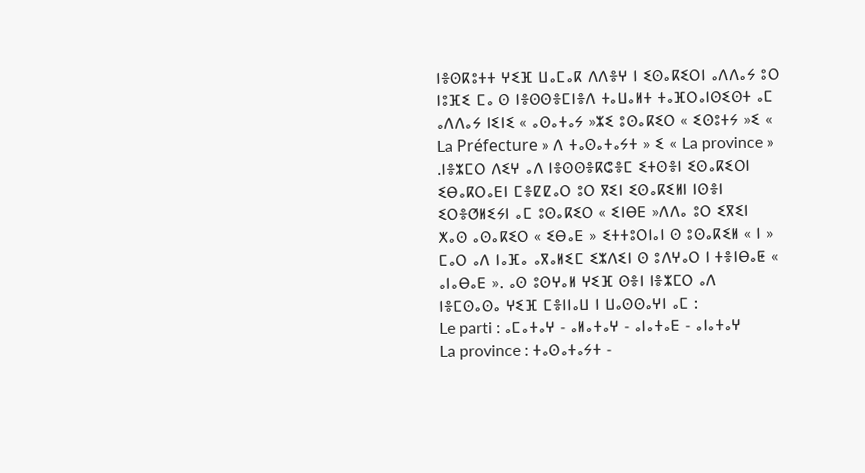ⵏⴻⵙⴽⵓⵜⵜ ⵖⵉⴼ ⵡⴰⵎⴰⴽ ⴷⴷⴻⵖ ⵏ ⵉⵙⴰⴽⵉⵔⵏ ⴰⴷⴷⴰⵢ ⵓⵔ ⵏⵓⴼⵉ ⵎⴰ ⵙ ⵏⴻⵙⵙⴻⵎⵏⴻⴷ ⵜⴰⵡⴰⵍⵜ ⵜⴰⴼⵔⴰⵏⵙⵉⵙⵜ ⴰⵎ ⴰⴷⴷⴰⵢ ⵏⵉⵏⵉ « ⴰⵙⴰⵜⴰⵢ »ⵣⵉ ⵓⵙⴰⴽⵉⵔ « ⵉⵙⵓⵜⵢ »ⵉ « La Préfecture » ⴷ ⵜⴰⵙⴰⵜⴰⵢⵜ » ⵉ « La province » .ⵏⴻⵣⵎⵔ ⴷⵉⵖ ⴰⴷ ⵏⴻⵙⵙⴻⴽⵛⴻⵎ ⵉⵜⵙⴻⵏ ⵉⵙⴰⴽⵉⵔⵏ ⵉⴱⴰⴽⵔⴰⴹⵏ ⵎⴻⵇⵇⴰⵔ ⵓⵔ ⴳⵉⵏ ⵉⵙⴰⴽⵉⵍⵏ ⵏⵙⴻⵏ ⵉⵔⴻⵚⵍⵉⵢⵏ ⴰⵎ ⵓⵙⴰⴽⵉⵔ « ⵉⵏⴱⴹ »ⴷⴷⴰ ⵓⵔ ⵉⴳⵉⵏ ⵅⴰⵙ ⴰⵙⴰⴽⵉⵔ « ⵉⴱⴰⴹ » ⵉⵜⵜⵓⵔⵏⴰⵏ ⵙ ⵓⵙⴰⴽⵉⵍ « ⵏ » ⵎⴰⵔ ⴰⴷ ⵏⴰⴼⴰ ⴰⴳⴰⵍⵉⵎ ⵉⵣⴷⵉⵏ ⵙ ⵓⴷⵖⴰⵔ ⵏ ⵜⴻⵏⴱⴰⵟ « ⴰⵏⴰⴱⴰⴹ ». ⴰⵙ ⵓⵙⵖⴰⵍ ⵖⵉⴼ ⵙⴻⵏ ⵏⴻⵣⵎⵔ ⴰⴷ ⵏⴻⵎⵙⴰⵙⴰ ⵖⵉⴼ ⵎⴻⵏⵏⴰⵡ ⵏ ⵡⴰⵙⵙⴰⵖⵏ ⴰⵎ :
Le parti : ⴰⵎⴰⵜⴰⵖ - ⴰⵍⴰⵜⴰⵖ - ⴰⵏⴰⵜⴰⴹ - ⴰⵏⴰⵜⴰⵖ
La province : ⵜⴰⵙⴰⵜⴰⵢⵜ -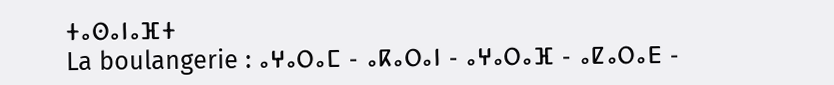ⵜⴰⵙⴰⵏⴰⴼⵜ
La boulangerie : ⴰⵖⴰⵔⴰⵎ - ⴰⴽⴰⵔⴰⵏ - ⴰⵖⴰⵔⴰⴼ - ⴰⵇⴰⵔⴰⴹ -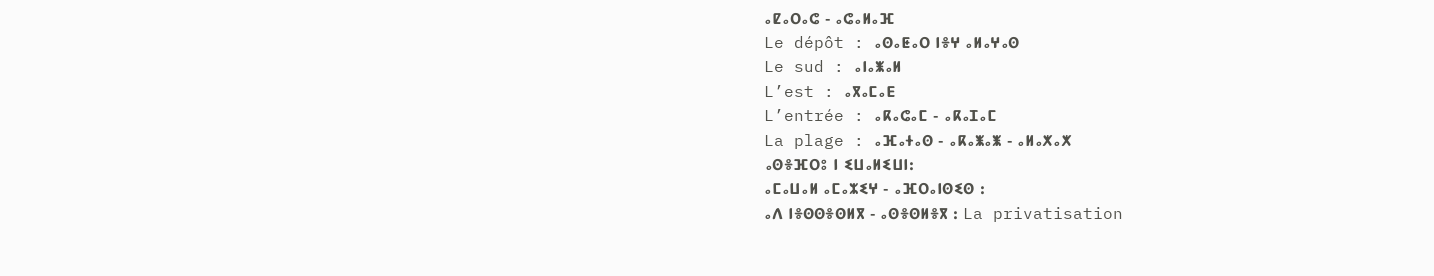ⴰⵇⴰⵔⴰⵛ - ⴰⵛⴰⵍⴰⴼ
Le dépôt : ⴰⵙⴰⵟⴰⵔ ⵏⴻⵖ ⴰⵍⴰⵖⴰⵙ
Le sud : ⴰⵏⴰⵥⴰⵍ
L’est : ⴰⴳⴰⵎⴰⴹ
L’entrée : ⴰⴽⴰⵛⴰⵎ - ⴰⴽⴰⵊⴰⵎ
La plage : ⴰⴼⴰⵜⴰⵙ - ⴰⴽⴰⵥⴰⵥ - ⴰⵍⴰⵅⴰⵅ
ⴰⵙⴻⴼⵔⵓ ⵏ ⵉⵡⴰⵍⵉⵡⵏ:
ⴰⵎⴰⵡⴰⵍ ⴰⵎⴰⵣⵉⵖ - ⴰⴼⵔⴰⵏⵙⵉⵙ :
ⴰⴷ ⵏⴻⵙⵙⴻⵙⵍⴳ - ⴰⵙⴻⵙⵍⴻⴳ : La privatisation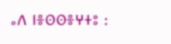ⴰⴷ ⵏⴻⵙⵙⴻⵖⵜⵓ :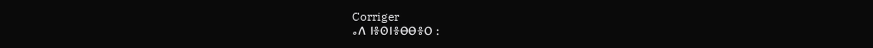Corriger
ⴰⴷ ⵏⴻⵙⵏⴻⴱⴱⴻⵔ :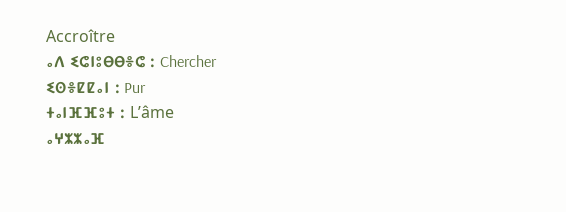Accroître
ⴰⴷ ⵉⵛⵏⵓⴱⴱⴻⵛ : Chercher
ⵉⵙⴻⵇⵇⴰⵏ : Pur
ⵜⴰⵏⴼⴼⵓⵜ : L’âme
ⴰⵖⵣⵣⴰⴼ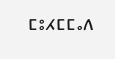ⵎⵓⵃⵎⵎⴰⴷ